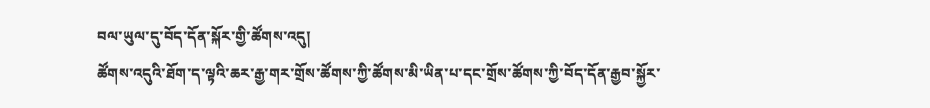བལ་ཡུལ་དུ་བོད་དོན་སྐོར་གྱི་ཚོགས་འདུ།
ཚོགས་འདུའི་ཐོག་ད་ལྟའི་ཆར་རྒྱ་གར་གྲོས་ཚོགས་ཀྱི་ཚོགས་མི་ཡིན་པ་དང་གྲོས་ཚོགས་ཀྱི་བོད་དོན་རྒྱབ་སྐྱོར་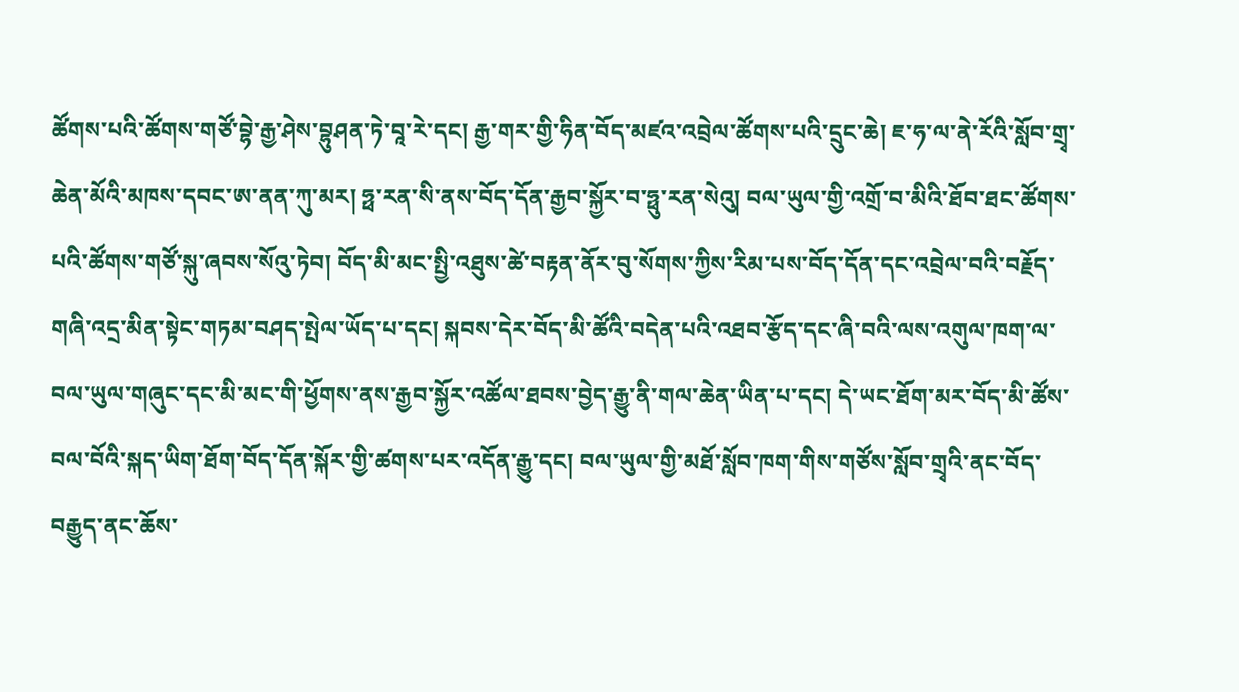ཚོགས་པའི་ཚོགས་གཙོ་བྷེ་རྒྱ་ཤེས་བྷུཤན་ཏེ་བཱ་རེ་དང། རྒྱ་གར་གྱི་ཧིན་བོད་མཛའ་འབྲེལ་ཚོགས་པའི་དྲུང་ཆེ། ཇ་ཧ་ལ་ནེ་རོའི་སློབ་གྲྭ་ཆེན་མོའི་མཁས་དབང་ཨ་ནན་ཀུ་མར། ཧྥ་རན་སི་ནས་བོད་དོན་རྒྱབ་སྐྱོར་བ་ཧྥུ་རན་སེའུ། བལ་ཡུལ་གྱི་འགྲོ་བ་མིའི་ཐོབ་ཐང་ཚོགས་པའི་ཚོགས་གཙོ་སྐུ་ཞབས་སོའུ་ཏེབ། བོད་མི་མང་སྤྱི་འཐུས་ཚེ་བརྟན་ནོར་བུ་སོགས་ཀྱིས་རིམ་པས་བོད་དོན་དང་འབྲེལ་བའི་བརྗོད་གཞི་འདྲ་མིན་སྟེང་གཏམ་བཤད་སྤེལ་ཡོད་པ་དང། སྐབས་དེར་བོད་མི་ཚོའི་བདེན་པའི་འཐབ་རྩོད་དང་ཞི་བའི་ལས་འགུལ་ཁག་ལ་བལ་ཡུལ་གཞུང་དང་མི་མང་གི་ཕྱོགས་ནས་རྒྱབ་སྐྱོར་འཚོལ་ཐབས་བྱེད་རྒྱུ་ནི་གལ་ཆེན་ཡིན་པ་དང། དེ་ཡང་ཐོག་མར་བོད་མི་ཚོས་བལ་བོའི་སྐད་ཡིག་ཐོག་བོད་དོན་སྐོར་གྱི་ཚགས་པར་འདོན་རྒྱུ་དང། བལ་ཡུལ་གྱི་མཐོ་སློབ་ཁག་གིས་གཙོས་སློབ་གྲྭའི་ནང་བོད་བརྒྱུད་ནང་ཆོས་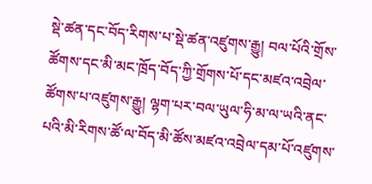སྡེ་ཚན་དང་བོད་རིགས་པ་སྡེ་ཚན་འཛུགས་རྒྱུ། བལ་པོའི་གྲོས་ཚོགས་དང་མི་མང་ཁྲོད་བོད་ཀྱི་གྲོགས་པོ་དང་མཛའ་འབྲེལ་ཚོགས་པ་འཛུགས་རྒྱུ། ལྷག་པར་བལ་ཡུལ་ཧི་མ་ལ་ཡའི་ནང་པའི་མི་རིགས་ཚོ་ལ་བོད་མི་ཚོས་མཛའ་འབྲེལ་དམ་པོ་འཛུགས་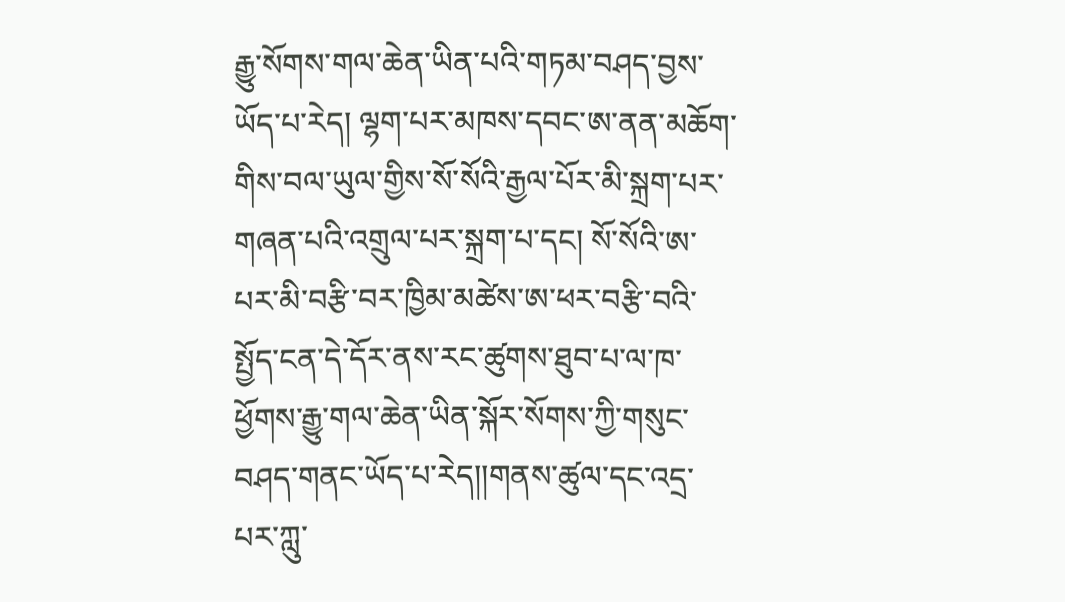རྒྱུ་སོགས་གལ་ཆེན་ཡིན་པའི་གཏམ་བཤད་བྱས་ཡོད་པ་རེད། ལྷག་པར་མཁས་དབང་ཨ་ནན་མཆོག་གིས་བལ་ཡུལ་གྱིས་སོ་སོའི་རྒྱལ་པོར་མི་སྐྲག་པར་གཞན་པའི་འགྲུལ་པར་སྐྲག་པ་དང། སོ་སོའི་ཨ་པར་མི་བརྩི་བར་ཁྱིམ་མཚེས་ཨ་ཕར་བརྩི་བའི་སྤྱོད་ངན་དེ་དོར་ནས་རང་ཚུགས་ཐུབ་པ་ལ་ཁ་ཕྱོགས་རྒྱུ་གལ་ཆེན་ཡིན་སྐོར་སོགས་ཀྱི་གསུང་བཤད་གནང་ཡོད་པ་རེད།།གནས་ཚུལ་དང་འདྲ་པར་ཀླུ་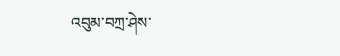འབུམ་བཀྲ་ཤེས་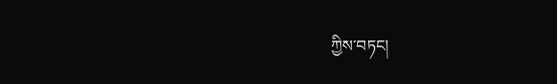ཀྱིས་བཏང།